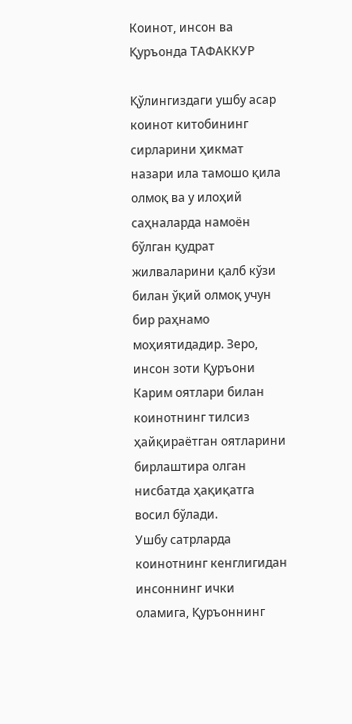Коинот, инсон ва Қуръонда TАФАККУР

Қўлингиздаги ушбу асар коинот китобининг сирларини ҳикмат назари ила тамошо қила олмоқ ва у илоҳий саҳналарда намоён бўлган қудрат жилваларини қалб кўзи билан ўқий олмоқ учун бир раҳнамо моҳиятидадир. Зеро, инсон зоти Қуръони Карим оятлари билан коинотнинг тилсиз ҳайқираётган оятларини бирлаштира олган нисбатда ҳақиқатга восил бўлади.
Ушбу сатрларда коинотнинг кенглигидан инсоннинг ички оламига, Қуръоннинг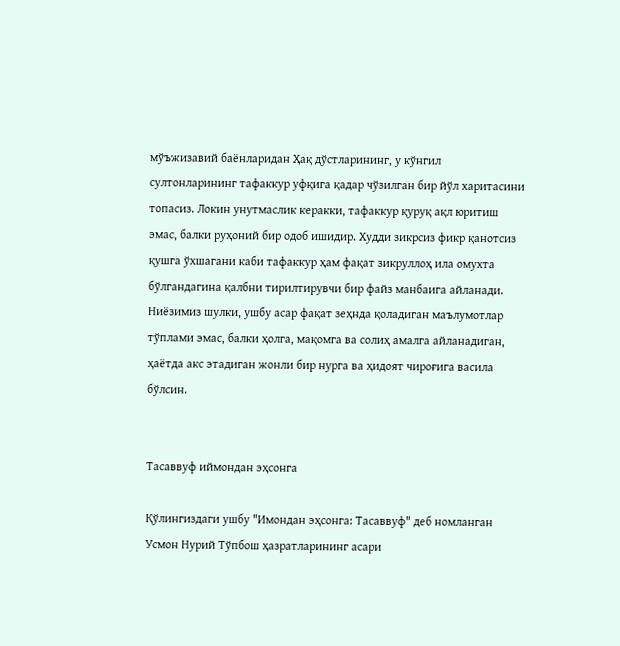мўъжизавий баёнларидан Ҳақ дўстларининг, у кўнгил султонларининг тафаккур уфқига қадар чўзилган бир йўл харитасини топасиз. Локин унутмаслик керакки, тафаккур қуруқ ақл юритиш эмас, балки руҳоний бир одоб ишидир. Худди зикрсиз фикр қанотсиз қушга ўхшагани каби тафаккур ҳам фақат зикруллоҳ ила омухта бўлгандагина қалбни тирилтирувчи бир файз манбаига айланади.
Ниёзимиз шулки, ушбу асар фақат зеҳнда қоладиган маълумотлар тўплами эмас, балки ҳолга, мақомга ва солиҳ амалга айланадиган, ҳаётда акс этадиган жонли бир нурга ва ҳидоят чироғига васила бўлсин.


Тасаввуф иймондан эҳсонга

Қўлингиздаги ушбу "Имондан эҳсонга: Тасаввуф" деб номланган Усмон Нурий Тўпбош ҳазратларининг асари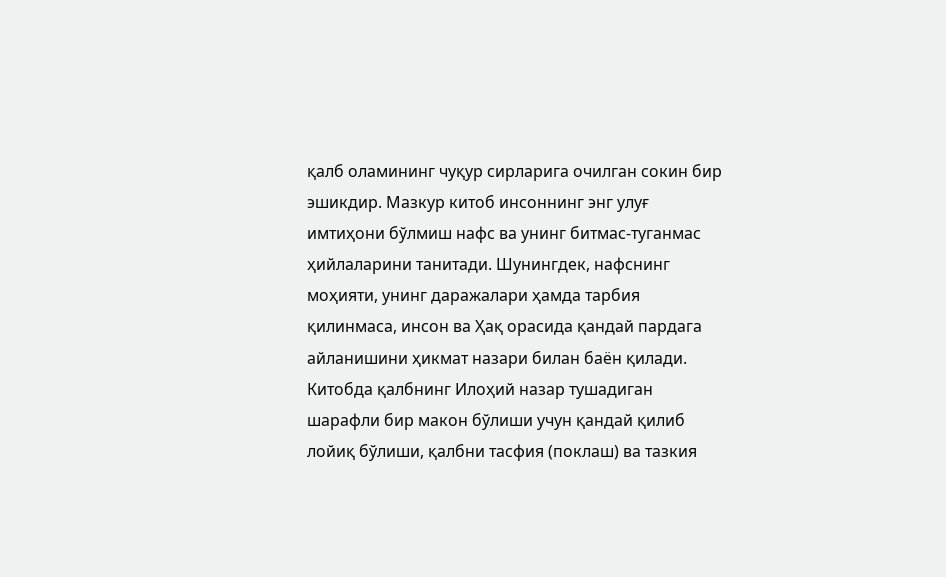қалб оламининг чуқур сирларига очилган сокин бир эшикдир. Мазкур китоб инсоннинг энг улуғ имтиҳони бўлмиш нафс ва унинг битмас-туганмас ҳийлаларини танитади. Шунингдек, нафснинг моҳияти, унинг даражалари ҳамда тарбия қилинмаса, инсон ва Ҳақ орасида қандай пардага айланишини ҳикмат назари билан баён қилади.
Китобда қалбнинг Илоҳий назар тушадиган шарафли бир макон бўлиши учун қандай қилиб лойиқ бўлиши, қалбни тасфия (поклаш) ва тазкия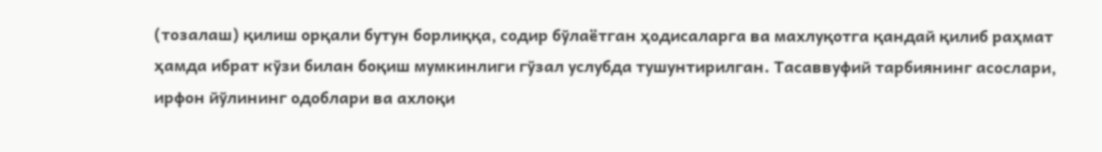(тозалаш) қилиш орқали бутун борлиққа, содир бўлаётган ҳодисаларга ва махлуқотга қандай қилиб раҳмат ҳамда ибрат кўзи билан боқиш мумкинлиги гўзал услубда тушунтирилган. Тасаввуфий тарбиянинг асослари, ирфон йўлининг одоблари ва ахлоқи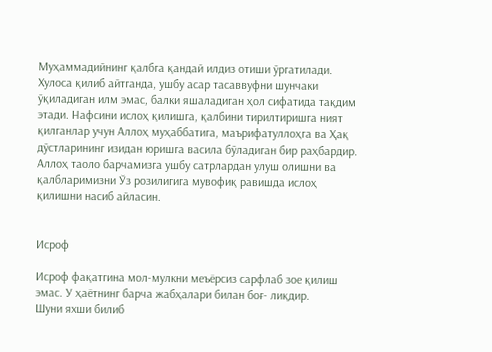Муҳаммадийнинг қалбга қандай илдиз отиши ўргатилади.
Хулоса қилиб айтганда, ушбу асар тасаввуфни шунчаки ўқиладиган илм эмас, балки яшаладиган ҳол сифатида тақдим этади. Нафсини ислоҳ қилишга, қалбини тирилтиришга ният қилганлар учун Аллоҳ муҳаббатига, маърифатуллоҳга ва Ҳақ дўстларининг изидан юришга васила бўладиган бир раҳбардир.
Аллоҳ таоло барчамизга ушбу сатрлардан улуш олишни ва қалбларимизни Ўз розилигига мувофиқ равишда ислоҳ қилишни насиб айласин.


Исроф

Исроф фақатгина мол-мулкни меъёрсиз сарфлаб зое қилиш эмас. У ҳаётнинг барча жабҳалари билан боғ- лиқдир.
Шуни яхши билиб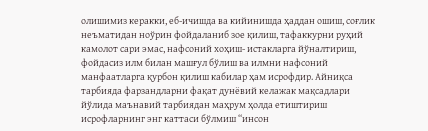олишимиз керакки, еб-ичишда ва кийинишда ҳаддан ошиш, соғлик неъматидан ноўрин фойдаланиб зое қилиш, тафаккурни руҳий камолот сари эмас, нафсоний хоҳиш- истакларга йўналтириш, фойдасиз илм билан машғул бўлиш ва илмни нафсоний манфаатларга қурбон қилиш кабилар ҳам исрофдир. Айниқса тарбияда фарзандларни фақат дунёвий келажак мақсадлари йўлида маънавий тарбиядан маҳрум ҳолда етиштириш исрофларнинг энг каттаси бўлмиш “инсон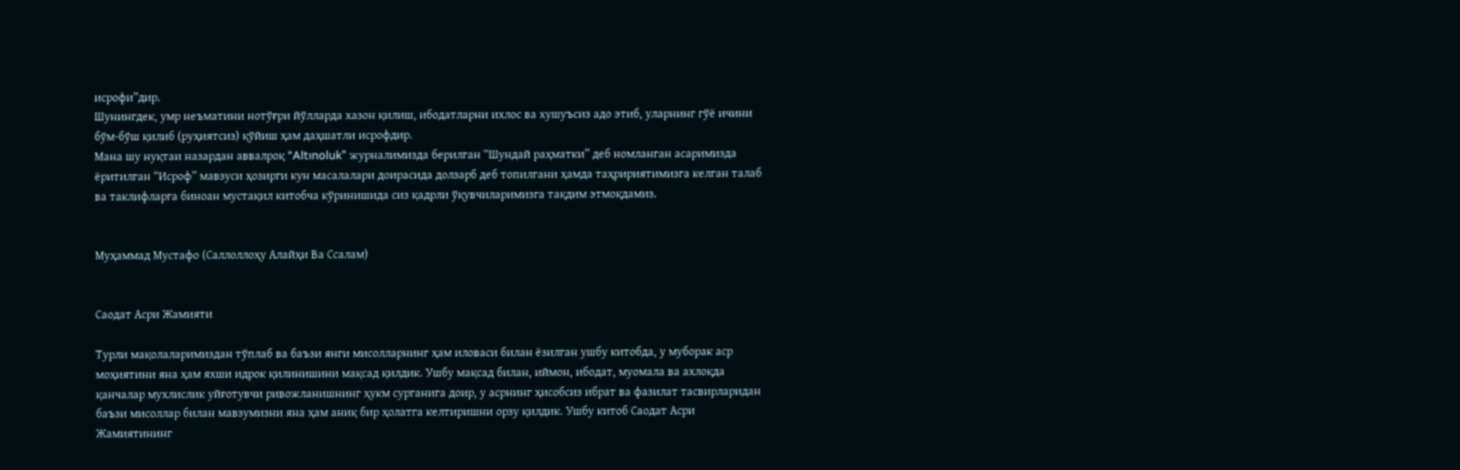исрофи”дир.
Шунингдек, умр неъматини нотўғри йўлларда хазон қилиш, ибодатларни ихлос ва хушуъсиз адо этиб, уларнинг гўё ичини бўм-бўш қилиб (руҳиятсиз) қўйиш ҳам даҳшатли исрофдир.
Мана шу нуқтаи назардан аввалроқ “Altınoluk” журналимизда берилган “Шундай раҳматки” деб номланган асаримизда ёритилган “Исроф” мавзуси ҳозирги кун масалалари доирасида долзарб деб топилгани ҳамда таҳририятимизга келган талаб ва таклифларга биноан мустақил китобча кўринишида сиз қадрли ўқувчиларимизга тақдим этмоқдамиз.


Муҳаммад Мустафо (Саллоллоҳу Алайҳи Ва Ссалам)


Саодат Асри Жамияти

Турли мақолаларимиздан тўплаб ва баъзи янги мисолларнинг ҳам иловаси билан ёзилган ушбу китобда, у муборак аср моҳиятини яна ҳам яхши идрок қилинишини мақсад қилдик. Ушбу мақсад билан, иймон, ибодат, муомала ва ахлоқда қанчалар мухлислик уйғотувчи ривожланишнинг ҳукм сурганига доир, у асрнинг ҳисобсиз ибрат ва фазилат тасвирларидан баъзи мисоллар билан мавзумизни яна ҳам аниқ бир ҳолатга келтиришни орзу қилдик. Ушбу китоб Саодат Асри Жамиятининг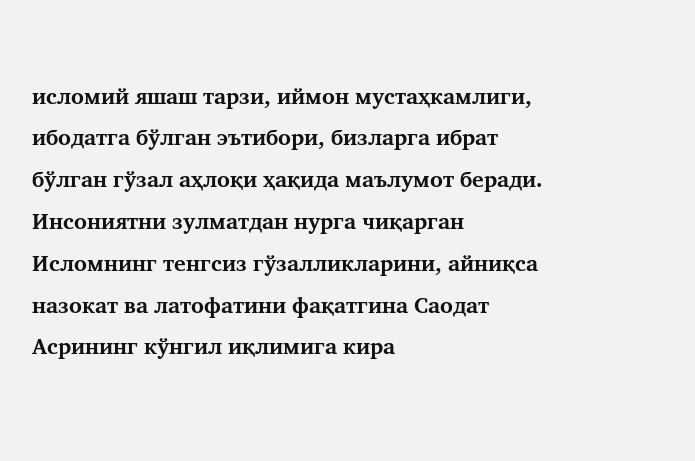исломий яшаш тарзи, иймон мустаҳкамлиги, ибодатга бўлган эътибори, бизларга ибрат бўлган гўзал аҳлоқи ҳақида маълумот беради. Инсониятни зулматдан нурга чиқарган Исломнинг тенгсиз гўзалликларини, айниқса назокат ва латофатини фақатгина Саодат Асрининг кўнгил иқлимига кира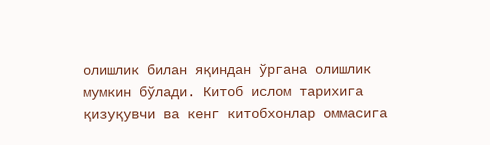олишлик билан яқиндан ўргана олишлик мумкин бўлади. Китоб ислом тарихига қизуқувчи ва кенг китобхонлар оммасига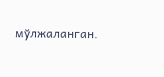мўлжаланган.